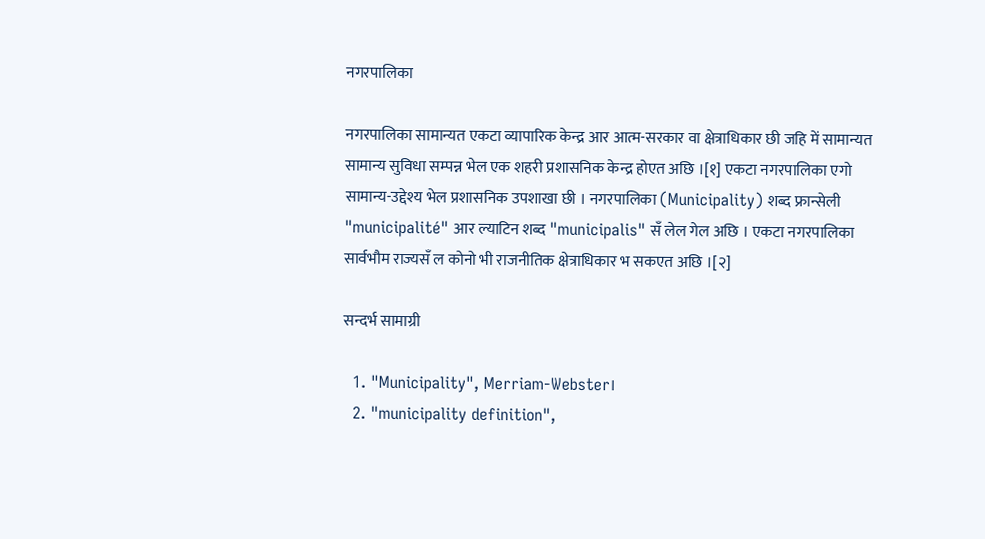नगरपालिका

नगरपालिका सामान्यत एकटा व्यापारिक केन्द्र आर आत्म-सरकार वा क्षेत्राधिकार छी जहि में सामान्यत सामान्य सुविधा सम्पन्न भेल एक शहरी प्रशासनिक केन्द्र होएत अछि ।[१] एकटा नगरपालिका एगो सामान्य-उद्देश्य भेल प्रशासनिक उपशाखा छी । नगरपालिका (Municipality) शब्द फ्रान्सेली "municipalité" आर ल्याटिन शब्द "municipalis" सँ लेल गेल अछि । एकटा नगरपालिका सार्वभौम राज्यसँ ल कोनो भी राजनीतिक क्षेत्राधिकार भ सकएत अछि ।[२]

सन्दर्भ सामाग्री

  1. "Municipality", Merriam-Webster।
  2. "municipality definition",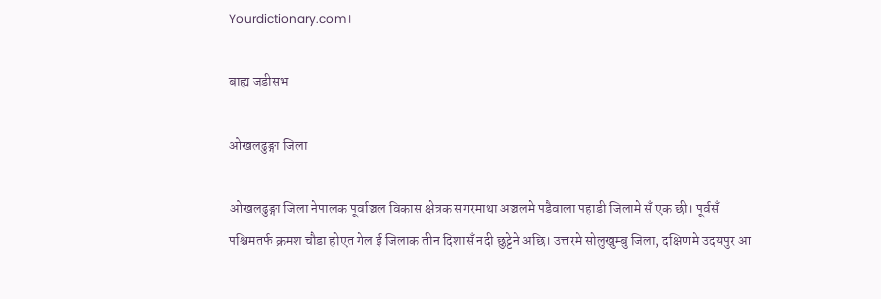Yourdictionary.com।

बाह्य जडीसभ

ओखलढुङ्गा जिला

ओखलढुङ्गा जिला नेपालक पूर्वाञ्चल विकास क्षेत्रक सगरमाथा अञ्चलमे पडैवाला पहाडी जिलामे सँ एक छी। पूर्वसँ पश्चिमतर्फ क्रमश चौडा होएत गेल ई जिलाक तीन दिशासँ नदी छुट्टेने अछि। उत्तरमे सोलुखुम्बु जिला, दक्षिणमे उदयपुर आ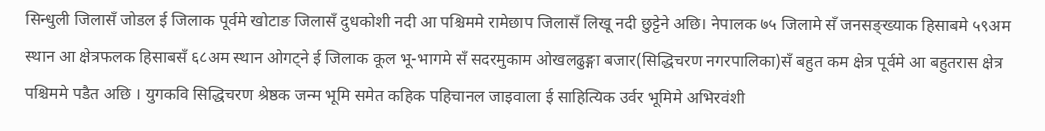सिन्धुली जिलासँ जोडल ई जिलाक पूर्वमे खोटाङ जिलासँ दुधकोशी नदी आ पश्चिममे रामेछाप जिलासँ लिखू नदी छुट्टेने अछि। नेपालक ७५ जिलामे सँ जनसङ्ख्याक हिसाबमे ५९अम स्थान आ क्षेत्रफलक हिसाबसँ ६८अम स्थान ओगट्ने ई जिलाक कूल भू-भागमे सँ सदरमुकाम ओखलढुङ्गा बजार(सिद्धिचरण नगरपालिका)सँ बहुत कम क्षेत्र पूर्वमे आ बहुतरास क्षेत्र पश्चिममे पडैत अछि । युगकवि सिद्धिचरण श्रेष्ठक जन्म भूमि समेत कहिक पहिचानल जाइवाला ई साहित्यिक उर्वर भूमिमे अभिरवंशी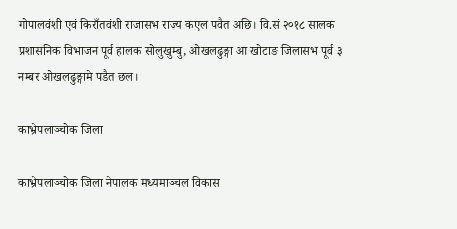गोपालवंशी एवं किराँतवंशी राजासभ राज्य कएल पवैत अछि। वि.सं २०१८ सालक प्रशासनिक विभाजन पूर्व हालक सोलुखुम्बु, ओखलढुङ्गा आ खोटाङ जिलासभ पूर्व ३ नम्बर ओखलढुङ्गामे पडैत छल।

काभ्रेपलाञ्चोक जिला

काभ्रेपलाञ्चोक जिला नेपालक मध्यमाञ्चल विकास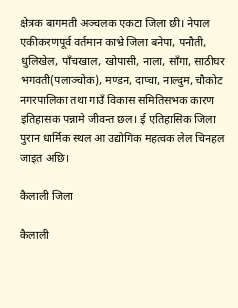क्षेत्रक बागमती अञ्चलक एकटा जिला छी। नेपाल एकीकरणपूर्व वर्तमान काभ्रे जिला बनेपा, पनौती, धुलिखेल, पाँचखाल, खोपासी, नाला, साँगा, साठीघर भगवती(पलाञ्चोक), मण्डन, दाप्चा, नाल्दुम, चौकोट नगरपालिका तथा गाउँ विकास समितिसभक कारण इतिहासक पन्नामे जीवन्त छल। ई एतिहासिक जिला पुरान धार्मिक स्थल आ उद्योगिक महत्वक लेल चिनहल जाइत अछि।

कैलाली जिला

कैलाली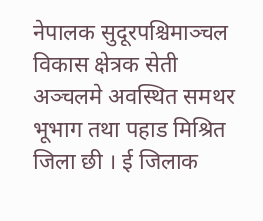नेपालक सुदूरपश्चिमाञ्चल विकास क्षेत्रक सेती अञ्चलमे अवस्थित समथर भूभाग तथा पहाड मिश्रित जिला छी । ई जिलाक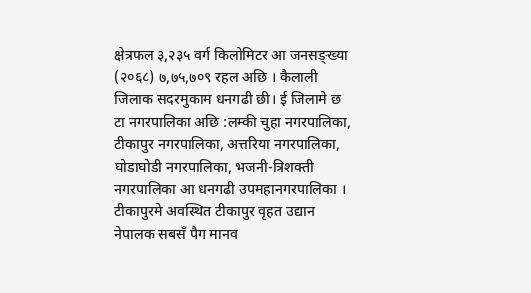क्षेत्रफल ३,२३५ वर्ग किलोमिटर आ जनसङ्ख्या (२०६८) ७,७५,७०९ रहल अछि । कैलाली जिलाक सदरमुकाम धनगढी छी। ई जिलामे छ टा नगरपालिका अछि :लम्की चुहा नगरपालिका, टीकापुर नगरपालिका, अत्तरिया नगरपालिका, घोडाघोडी नगरपालिका, भजनी-त्रिशक्ती नगरपालिका आ धनगढी उपमहानगरपालिका । टीकापुरमे अवस्थित टीकापुर वृहत उद्यान नेपालक सबसँ पैग मानव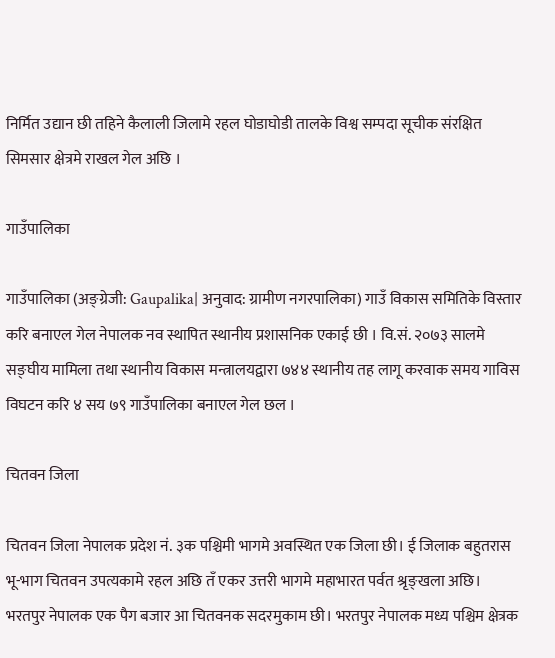निर्मित उद्यान छी तहिने कैलाली जिलामे रहल घोडाघोडी तालके विश्व सम्पदा सूचीक संरक्षित सिमसार क्षेत्रमे राखल गेल अछि ।

गाउँपालिका

गाउँपालिका (अङ्ग्रेजी: Gaupalika| अनुवाद: ग्रामीण नगरपालिका) गाउँ विकास समितिके विस्तार करि बनाएल गेल नेपालक नव स्थापित स्थानीय प्रशासनिक एकाई छी । वि.सं. २०७३ सालमे सङ्घीय मामिला तथा स्थानीय विकास मन्त्रालयद्वारा ७४४ स्थानीय तह लागू करवाक समय गाविस विघटन करि ४ सय ७९ गाउँपालिका बनाएल गेल छल ।

चितवन जिला

चितवन जिला नेपालक प्रदेश नं. ३क पश्चिमी भागमे अवस्थित एक जिला छी। ई जिलाक बहुतरास भू-भाग चितवन उपत्यकामे रहल अछि तँ एकर उत्तरी भागमे महाभारत पर्वत श्रृङ्खला अछि। भरतपुर नेपालक एक पैग बजार आ चितवनक सदरमुकाम छी। भरतपुर नेपालक मध्य पश्चिम क्षेत्रक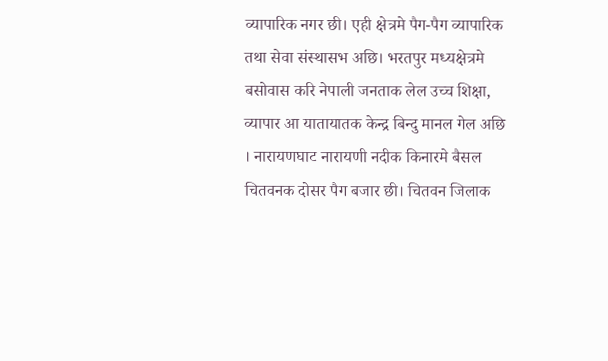व्यापारिक नगर छी। एही क्षेत्रमे पैग-पैग व्यापारिक तथा सेवा संस्थासभ अछि। भरतपुर मध्यक्षेत्रमे बसोवास करि नेपाली जनताक लेल उच्च शिक्षा, व्यापार आ यातायातक केन्द्र बिन्दु मानल गेल अछि । नारायणघाट नारायणी नदीक किनारमे बैसल चितवनक दोसर पैग बजार छी। चितवन जिलाक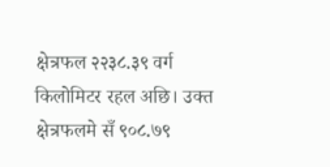क्षेत्रफल २२३८.३९ वर्ग किलोमिटर रहल अछि। उक्त क्षेत्रफलमे सँ ९०८.७९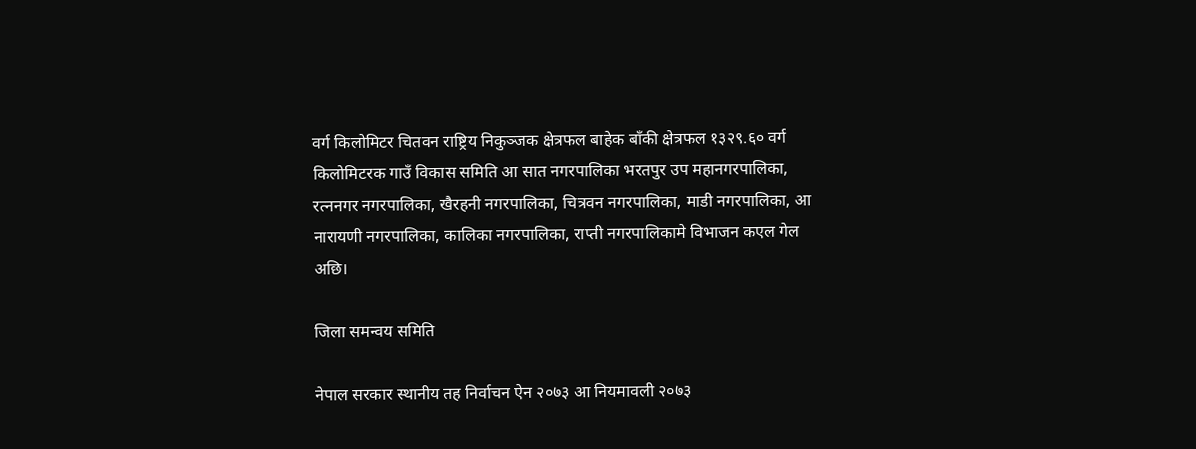वर्ग किलोमिटर चितवन राष्ट्रिय निकुञ्जक क्षेत्रफल बाहेक बाँकी क्षेत्रफल १३२९.६० वर्ग किलोमिटरक गाउँ विकास समिति आ सात नगरपालिका भरतपुर उप महानगरपालिका, रत्ननगर नगरपालिका, खैरहनी नगरपालिका, चित्रवन नगरपालिका, माडी नगरपालिका, आ नारायणी नगरपालिका, कालिका नगरपालिका, राप्ती नगरपालिकामे विभाजन कएल गेल अछि।

जिला समन्वय समिति

नेपाल सरकार स्थानीय तह निर्वाचन ऐन २०७३ आ नियमावली २०७३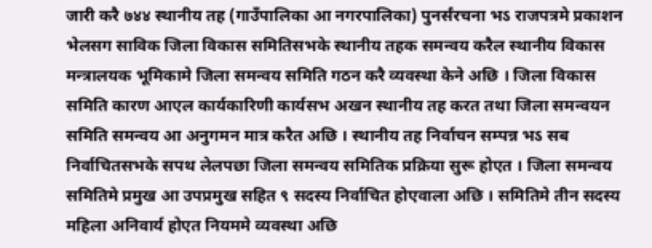जारी करै ७४४ स्थानीय तह (गाउँपालिका आ नगरपालिका) पुनर्संरचना भऽ राजपत्रमे प्रकाशन भेलसग साविक जिला विकास समितिसभके स्थानीय तहक समन्वय करैल स्थानीय विकास मन्त्रालयक भूमिकामे जिला समन्वय समिति गठन करै व्यवस्था केने अछि । जिला विकास समिति कारण आएल कार्यकारिणी कार्यसभ अखन स्थानीय तह करत तथा जिला समन्वयन समिति समन्वय आ अनुगमन मात्र करैत अछि । स्थानीय तह निर्वाचन सम्पन्न भऽ सब निर्वाचितसभके सपथ लेलपछा जिला समन्वय समितिक प्रक्रिया सुरू होएत । जिला समन्वय समितिमे प्रमुख आ उपप्रमुख सहित ९ सदस्य निर्वाचित होएवाला अछि । समितिमे तीन सदस्य महिला अनिवार्य होएत नियममे व्यवस्था अछि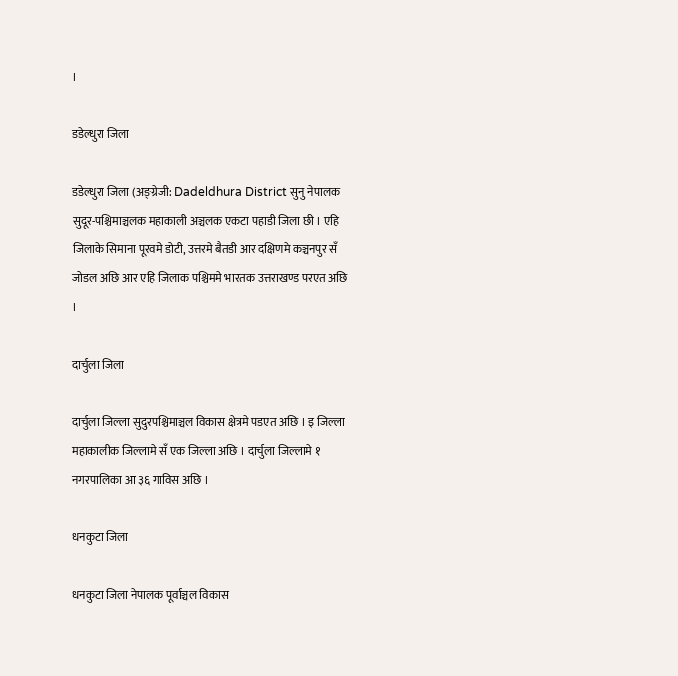।

डडेल्धुरा जिला

डडेल्धुरा जिला (अङ्ग्रेजी: Dadeldhura District सुनु नेपालक सुदूर-पश्चिमाञ्चलक महाकाली अञ्चलक एकटा पहाडी जिला छी । एहि जिलाके सिमाना पूरवमे डोटी, उत्तरमे बैतडी आर दक्षिणमे कञ्चनपुर सँ जोडल अछि आर एहि जिलाक पश्चिममे भारतक उत्तराखण्ड परएत अछि ।

दार्चुला जिला

दार्चुला जिल्ला सुदुरपश्चिमाञ्चल विकास क्षेत्रमे पडएत अछि । इ जिल्ला महाकालीक जिल्लामे सँ एक जिल्ला अछि । दार्चुला जिल्लामे १ नगरपालिका आ ३६ गाविस अछि ।

धनकुटा जिला

धनकुटा जिला नेपालक पूर्वाञ्चल विकास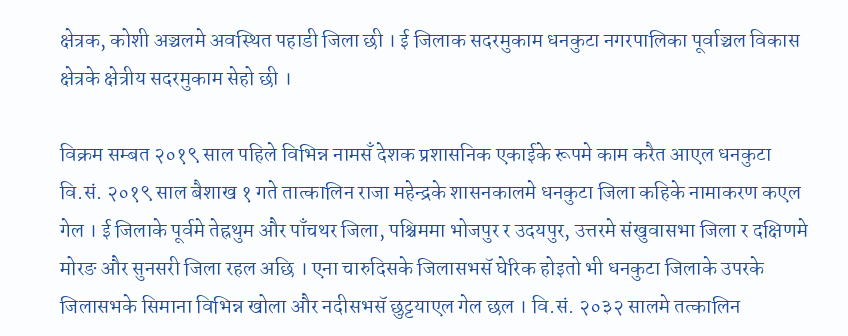क्षेत्रक, कोशी अञ्चलमे अवस्थित पहाडी जिला छी । ई जिलाक सदरमुकाम धनकुटा नगरपालिका पूर्वाञ्चल विकास क्षेत्रके क्षेत्रीय सदरमुकाम सेहो छी ।

विक्रम सम्बत २०१९ साल पहिले विभिन्न नामसँ देशक प्रशासनिक एकाईके रूपमे काम करैत आएल धनकुटा वि.सं. २०१९ साल बैशाख १ गते तात्कालिन राजा महेन्द्रके शासनकालमे धनकुटा जिला कहिके नामाकरण कएल गेल । ई जिलाके पूर्वमे तेह्रथुम और पाँचथर जिला, पश्चिममा भोजपुर र उदयपुर, उत्तरमे संखुवासभा जिला र दक्षिणमे मोरङ और सुनसरी जिला रहल अछि । एना चारुदिसके जिलासभसॅ घेरिक होइतो भी धनकुटा जिलाके उपरके जिलासभके सिमाना विभिन्न खोला और नदीसभसॅ छुट्टयाएल गेल छल । वि.सं. २०३२ सालमे तत्कालिन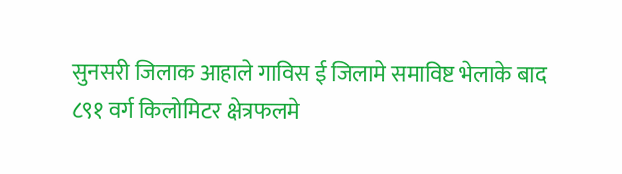सुनसरी जिलाक आहाले गाविस ई जिलामे समाविष्ट भेलाके बाद ८९१ वर्ग किलोमिटर क्षेत्रफलमे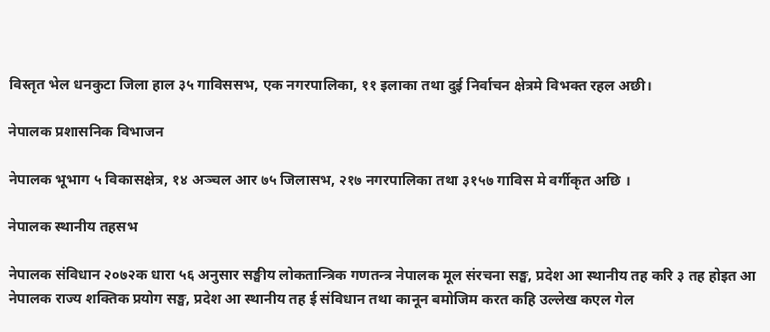विस्तृत भेल धनकुटा जिला हाल ३५ गाविससभ, एक नगरपालिका, ११ इलाका तथा दुई निर्वाचन क्षेत्रमे विभक्त रहल अछी।

नेपालक प्रशासनिक विभाजन

नेपालक भूभाग ५ विकासक्षेत्र, १४ अञ्चल आर ७५ जिलासभ, २१७ नगरपालिका तथा ३१५७ गाविस मे वर्गीकृत अछि ।

नेपालक स्थानीय तहसभ

नेपालक संविधान २०७२क धारा ५६ अनुसार सङ्घीय लोकतान्त्रिक गणतन्त्र नेपालक मूल संरचना सङ्घ, प्रदेश आ स्थानीय तह करि ३ तह होइत आ नेपालक राज्य शक्तिक प्रयोग सङ्घ, प्रदेश आ स्थानीय तह ई संविधान तथा कानून बमोजिम करत कहि उल्लेख कएल गेल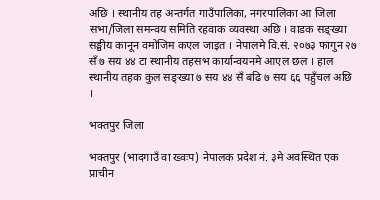अछि । स्थानीय तह अन्तर्गत गाउँपालिका, नगरपालिका आ जिला सभा/जिला समन्वय समिति रहवाक व्यवस्था अछि । वाडक सङ्ख्या सङ्घीय कानून वमोजिम कएल जाइत । नेपालमे वि.सं. २०७३ फागुन २७ सँ ७ सय ४४ टा स्थानीय तहसभ कार्यान्वयनमे आएल छल । हाल स्थानीय तहक कुल सङ्ख्या ७ सय ४४ सँ बढि ७ सय ६६ पहुँचल अछि ।

भक्तपुर जिला

भक्तपुर (भादगाउँ वा ख्वःप) नेपालक प्रदेश नं. ३मे अवस्थित एक प्राचीन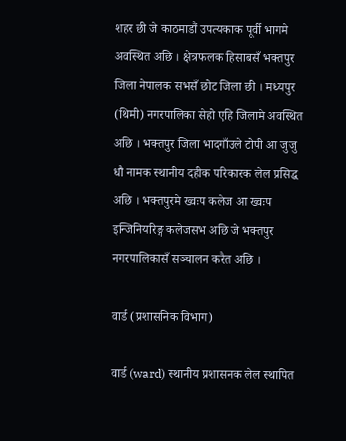शहर छी जे काठमाडौं उपत्यकाक पूर्वी भागमे अवस्थित अछि । क्षेत्रफलक हिसाबसँ भक्तपुर जिला नेपालक सभसँ छोट जिला छी । मध्यपुर (थिमी) नगरपालिका सेहो एहि जिलामे अवस्थित अछि । भक्तपुर जिला भादगाँउले टोपी आ जुजु धौ नामक स्थानीय दहीक परिकारक लेल प्रसिद्ध अछि । भक्तपुरमे ख्वःप कलेज आ ख्वःप इन्जिनियरिङ्ग कलेजसभ अछि जे भक्तपुर नगरपालिकासँ सञ्चालन करैत अछि ।

वार्ड (प्रशासनिक विभाग)

वार्ड (ward) स्थानीय प्रशासनक लेल स्थापित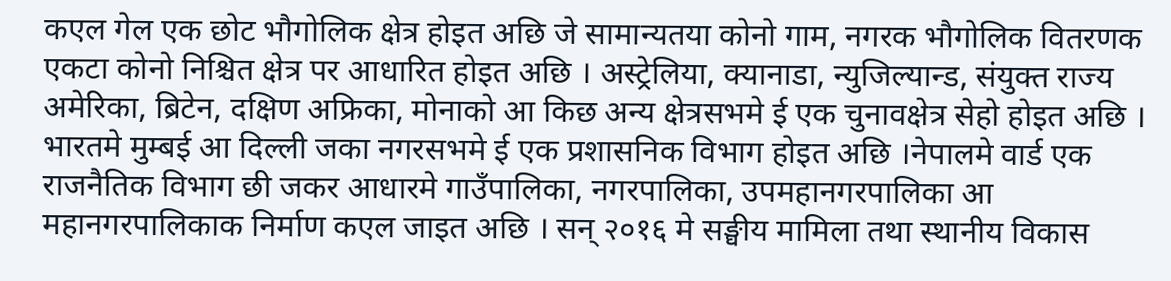कएल गेल एक छोट भौगोलिक क्षेत्र होइत अछि जे सामान्यतया कोनो गाम, नगरक भौगोलिक वितरणक एकटा कोनो निश्चित क्षेत्र पर आधारित होइत अछि । अस्ट्रेलिया, क्यानाडा, न्युजिल्यान्ड, संयुक्त राज्य अमेरिका, ब्रिटेन, दक्षिण अफ्रिका, मोनाको आ किछ अन्य क्षेत्रसभमे ई एक चुनावक्षेत्र सेहो होइत अछि । भारतमे मुम्बई आ दिल्ली जका नगरसभमे ई एक प्रशासनिक विभाग होइत अछि ।नेपालमे वार्ड एक राजनैतिक विभाग छी जकर आधारमे गाउँपालिका, नगरपालिका, उपमहानगरपालिका आ महानगरपालिकाक निर्माण कएल जाइत अछि । सन् २०१६ मे सङ्घीय मामिला तथा स्थानीय विकास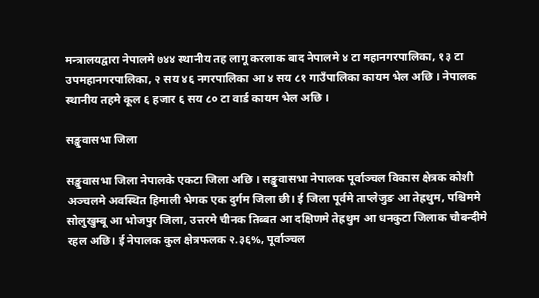मन्त्रालयद्वारा नेपालमे ७४४ स्थानीय तह लागू करलाक बाद नेपालमे ४ टा महानगरपालिका, १३ टा उपमहानगरपालिका, २ सय ४६ नगरपालिका आ ४ सय ८१ गाउँपालिका कायम भेल अछि । नेपालक स्थानीय तहमे कूल ६ हजार ६ सय ८० टा वार्ड कायम भेल अछि ।

सङ्खुवासभा जिला

सङ्खुवासभा जिला नेपालके एकटा जिला अछि । सङ्खुवासभा नेपालक पूर्वाञ्चल विकास क्षेत्रक कोशी अञ्चलमे अवस्थित हिमाली भेगक एक दुर्गम जिला छी। ई जिला पूर्वमे ताप्लेजुङ आ तेह्रथुम, पश्चिममे सोलुखुम्बू आ भोजपुर जिला, उत्तरमे चीनक तिब्बत आ दक्षिणमे तेह्रथुम आ धनकुटा जिलाक चौबन्दीमे रहल अछि। ई नेपालक कुल क्षेत्रफलक २.३६%, पूर्वाञ्चल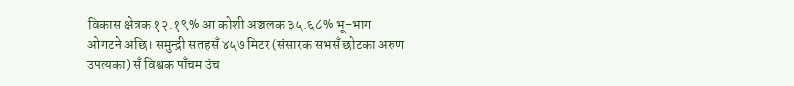विकास क्षेत्रक १२.१९% आ कोशी अञ्चलक ३५.६८% भू-भाग ओगटने अछि। समुन्द्री सतहसँ ४५७ मिटर (संसारक सभसँ छोटका अरुण उपत्यका) सँ विश्वक पाँचम उंच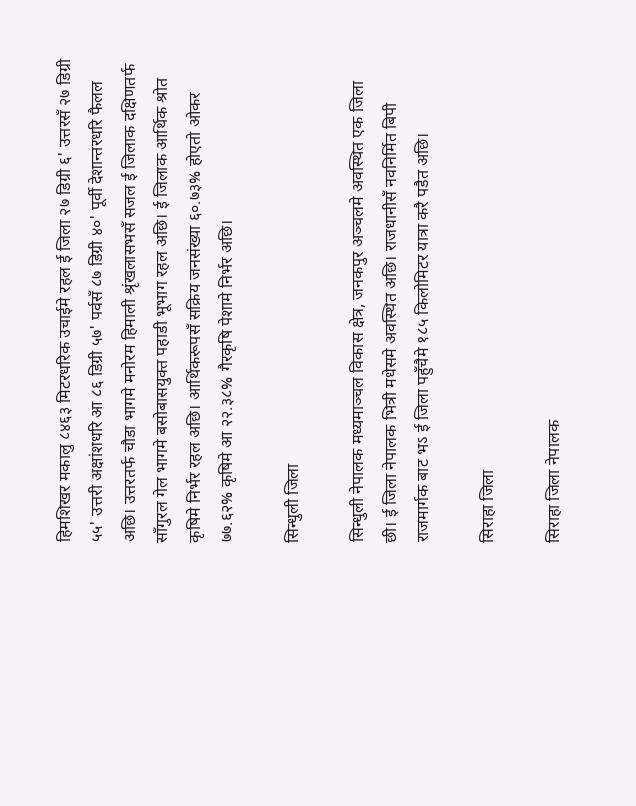हिमशिखर मकालु ८४६३ मिटरधरिक उचाईमे रहल ई जिला २७ डिग्री ६' उत्तरसँ २७ डिग्री ५५' उत्तरी अक्षांशधरि आ ८६ डिग्री ५७' पर्वसँ ८७ डिग्री ४०' पूर्वी देशान्तरधरि फैलल अछि। उत्तरतर्फ चौडा भागमे मनोरम हिमाली श्रृंखलासभसँ सजल ई जिलाक दक्षिणतर्फ साँगुरल गेल भागमे बसोबासयुक्त पहाडी भूभाग रहल अछि। ई जिलाक आर्थिक श्रोत कृषिमे निर्भर रहल अछि। आर्थिकरूपसँ सक्रिय जनसंख्या ६०.७३% होएतो ओकर ७७.६२% कृषिमे आ २२.३८% गैरकृषि पेशामे निर्भर अछि।

सिन्धुली जिला

सिन्धुली नेपालक मध्यमाञ्चल विकास क्षेत्र, जनकपुर अञ्चलमे अवस्थित एक जिला छी। ई जिला नेपालक भित्री मधेसमे अवस्थित अछि। राजधानीसँ नवनिर्मित बिपी राजमार्गक बाट भऽ ई जिला पहुँचैमे १८५ किलोमिटर यात्रा करै पडैत अछि।

सिराहा जिला

सिराहा जिला नेपालक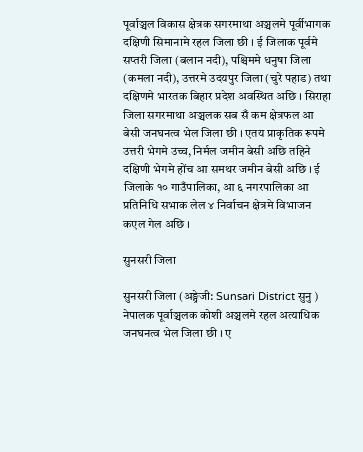पूर्वाञ्चल विकास क्षेत्रक सगरमाथा अञ्चलमे पूर्वीभागक दक्षिणी सिमानामे रहल जिला छी । ई जिलाक पूर्वमे सप्तरी जिला (बलान नदी), पश्चिममे धनुषा जिला (कमला नदी), उत्तरमे उदयपुर जिला (चुरे पहाड) तथा दक्षिणमे भारतक बिहार प्रदेश अवस्थित अछि । सिराहा जिला सगरमाथा अञ्चलक सब सँ कम क्षेत्रफल आ बेसी जनघनत्व भेल जिला छी । एतय प्राकृतिक रूपमे उत्तरी भेगमे उच्च, निर्मल जमीन बेसी अछि तहिने दक्षिणी भेगमे होंच आ समथर जमीन बेसी अछि । ई जिलाके १० गाउँपालिका, आ ६ नगरपालिका आ प्रतिनिधि सभाक लेल ४ निर्वाचन क्षेत्रमे विभाजन कएल गेल अछि ।

सुनसरी जिला

सुनसरी जिला (अङ्ग्रेजी: Sunsari District सुनु ) नेपालक पूर्वाञ्चलक कोशी अञ्चलमे रहल अत्याधिक जनघनत्व भेल जिला छी । ए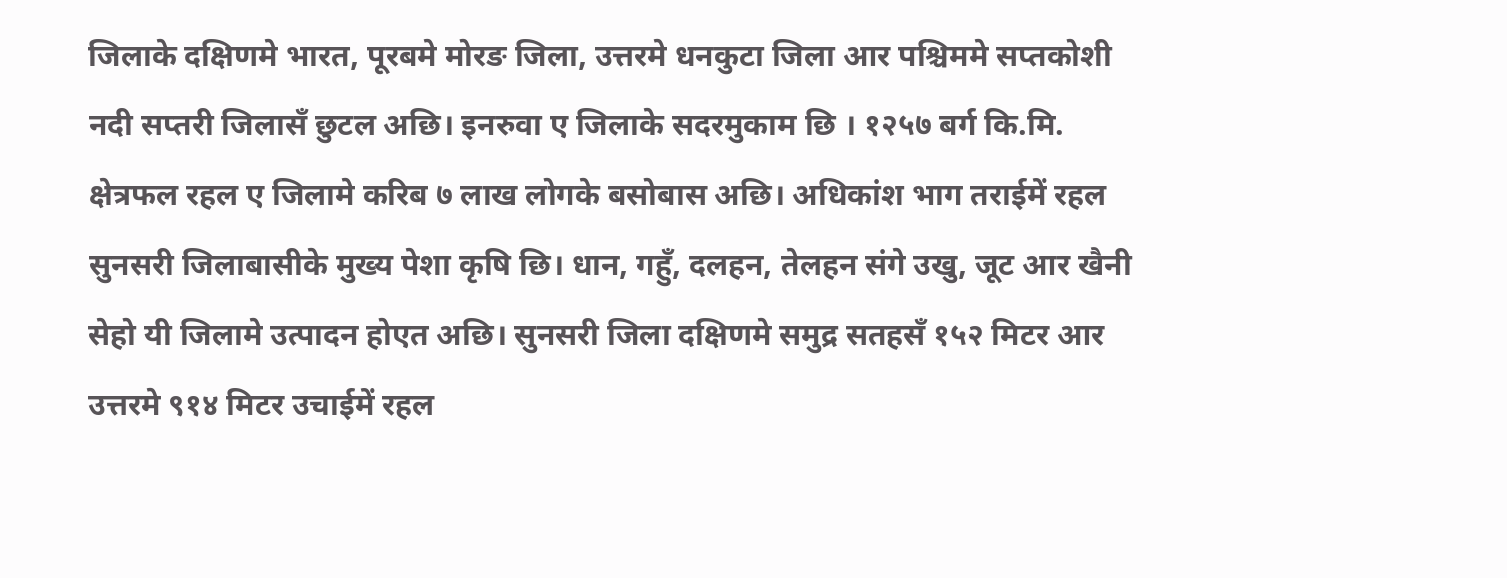जिलाके दक्षिणमे भारत, पूरबमे मोरङ जिला, उत्तरमे धनकुटा जिला आर पश्चिममे सप्तकोशी नदी सप्तरी जिलासँ छुटल अछि। इनरुवा ए जिलाके सदरमुकाम छि । १२५७ बर्ग कि.मि. क्षेत्रफल रहल ए जिलामे करिब ७ लाख लोगके बसोबास अछि। अधिकांश भाग तराईमें रहल सुनसरी जिलाबासीके मुख्य पेशा कृषि छि। धान, गहुँ, दलहन, तेलहन संगे उखु, जूट आर खैनी सेहो यी जिलामे उत्पादन होएत अछि। सुनसरी जिला दक्षिणमे समुद्र सतहसँ १५२ मिटर आर उत्तरमे ९१४ मिटर उचाईमें रहल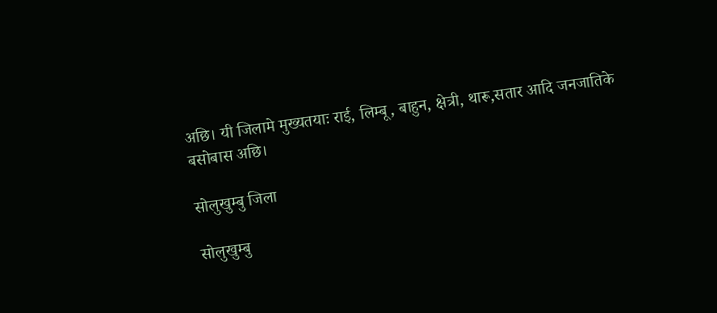अछि। यी जिलामे मुख्यतयाः राई, लिम्बू, बाहुन, क्षेत्री, थारू,सतार आदि जनजातिके बसोबास अछि।

सोलुखुम्बु जिला

सोलुखुम्बु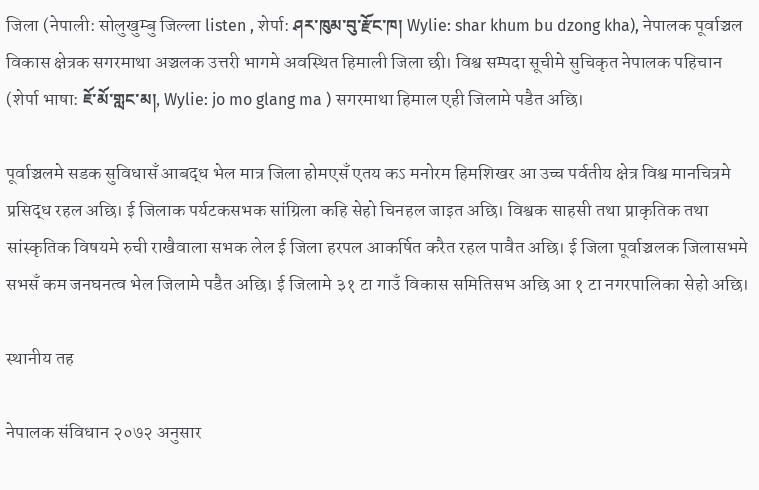जिला (नेपाली: सोलुखुम्बु जिल्ला listen , शेर्पा: ཤར་ཁུམ་བུ་རྫོང་ཁ། Wylie: shar khum bu dzong kha), नेपालक पूर्वाञ्चल विकास क्षेत्रक सगरमाथा अञ्चलक उत्तरी भागमे अवस्थित हिमाली जिला छी। विश्व सम्पदा सूचीमे सुचिकृत नेपालक पहिचान (शेर्पा भाषा: ཇོ་མོ་གླང་མ།, Wylie: jo mo glang ma ) सगरमाथा हिमाल एही जिलामे पडैत अछि।

पूर्वाञ्चलमे सडक सुविधासँ आबद्ध भेल मात्र जिला होमएसँ एतय कऽ मनोरम हिमशिखर आ उच्च पर्वतीय क्षेत्र विश्व मानचित्रमे प्रसिद्ध रहल अछि। ई जिलाक पर्यटकसभक सांग्रिला कहि सेहो चिनहल जाइत अछि। विश्वक साहसी तथा प्राकृतिक तथा सांस्कृतिक विषयमे रुची राखैवाला सभक लेल ई जिला हरपल आकर्षित करैत रहल पावैत अछि। ई जिला पूर्वाञ्चलक जिलासभमे सभसँ कम जनघनत्व भेल जिलामे पडैत अछि। ई जिलामे ३१ टा गाउँ विकास समितिसभ अछि आ १ टा नगरपालिका सेहो अछि।

स्थानीय तह

नेपालक संविधान २०७२ अनुसार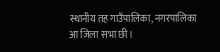स्थानीय तह गाउँपालिका, नगरपालिका आ जिला सभा छी ।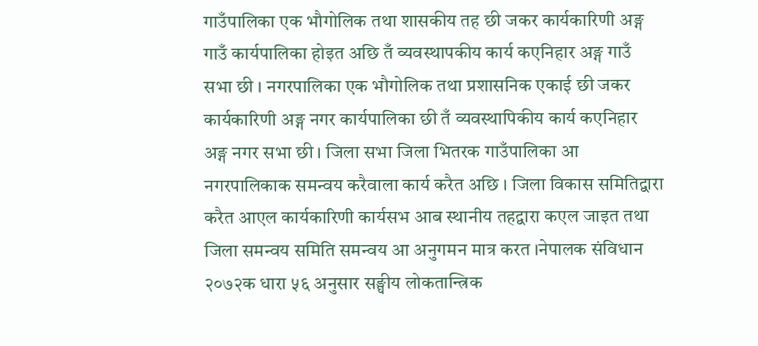गाउँपालिका एक भौगोलिक तथा शासकीय तह छी जकर कार्यकारिणी अङ्ग गाउँ कार्यपालिका होइत अछि तँ व्यवस्थापकीय कार्य कएनिहार अङ्ग गाउँ सभा छी । नगरपालिका एक भौगोलिक तथा प्रशासनिक एकाई छी जकर कार्यकारिणी अङ्ग नगर कार्यपालिका छी तँ व्यवस्थापिकीय कार्य कएनिहार अङ्ग नगर सभा छी । जिला सभा जिला भितरक गाउँपालिका आ नगरपालिकाक समन्वय करैवाला कार्य करैत अछि । जिला विकास समितिद्वारा करैत आएल कार्यकारिणी कार्यसभ आब स्थानीय तहद्वारा कएल जाइत तथा जिला समन्वय समिति समन्वय आ अनुगमन मात्र करत ।नेपालक संविधान २०७२क धारा ५६ अनुसार सङ्घीय लोकतान्त्रिक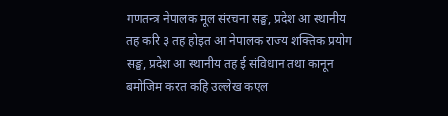गणतन्त्र नेपालक मूल संरचना सङ्घ, प्रदेश आ स्थानीय तह करि ३ तह होइत आ नेपालक राज्य शक्तिक प्रयोग सङ्घ, प्रदेश आ स्थानीय तह ई संविधान तथा कानून बमोजिम करत कहि उल्लेख कएल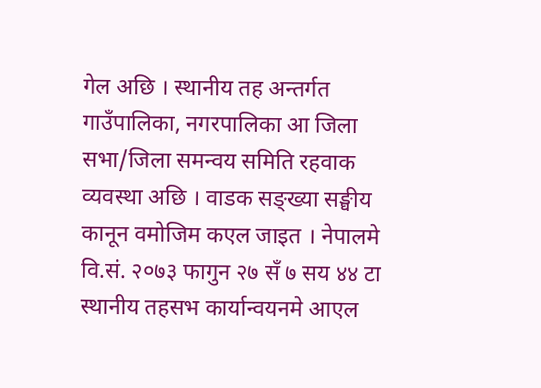गेल अछि । स्थानीय तह अन्तर्गत गाउँपालिका, नगरपालिका आ जिला सभा/जिला समन्वय समिति रहवाक व्यवस्था अछि । वाडक सङ्ख्या सङ्घीय कानून वमोजिम कएल जाइत । नेपालमे वि.सं. २०७३ फागुन २७ सँ ७ सय ४४ टा स्थानीय तहसभ कार्यान्वयनमे आएल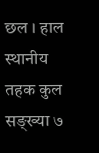छल । हाल स्थानीय तहक कुल सङ्ख्या ७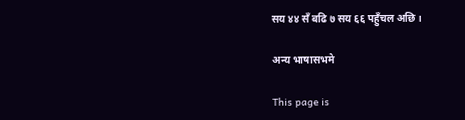सय ४४ सँ बढि ७ सय ६६ पहुँचल अछि ।

अन्य भाषासभमे

This page is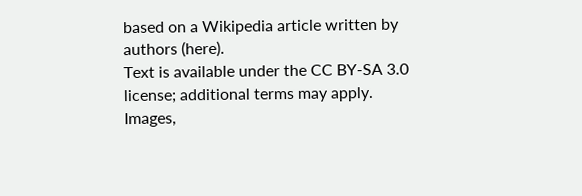based on a Wikipedia article written by authors (here).
Text is available under the CC BY-SA 3.0 license; additional terms may apply.
Images,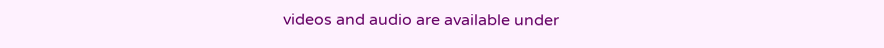videos and audio are available under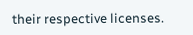their respective licenses.